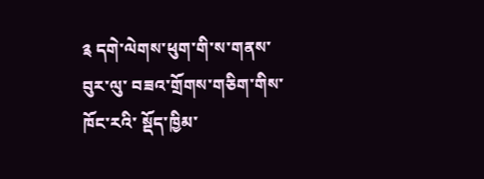༉ དགེ་ལེགས་ཕུག་གི་ས་གནས་ བུར་ལུ་ བཟའ་གྲོགས་གཅིག་གིས་ ཁོང་རའི་ སྡོད་ཁྱིམ་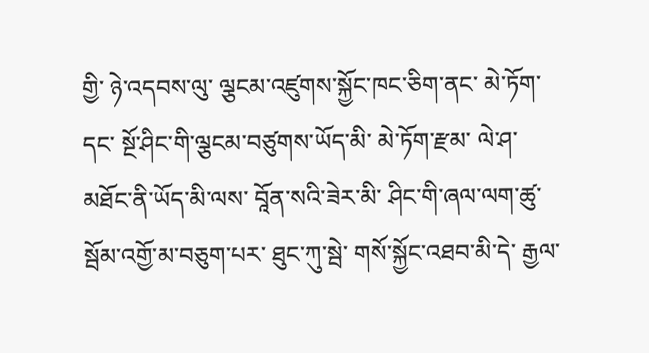གྱི་ ཉེ་འདབས་ལུ་ ལྕངམ་འཛུགས་སྐྱོང་ཁང་ཅིག་ནང་ མེ་ཏོག་དང་ སྔོ་ཤིང་གི་ལྕངམ་བཙུགས་ཡོད་མི་ མེ་ཏོག་རྫམ་ ལེ་ཤ་མཐོང་ནི་ཡོད་མི་ལས་ བཱོན་སའི་ཟེར་མི་ ཤིང་གི་ཞལ་ལག་ཚུ་ སྦོམ་འགྱོ་མ་བཅུག་པར་ ཐུང་ཀུ་སྦེ་ གསོ་སྐྱོང་འཐབ་མི་དེ་ རྒྱལ་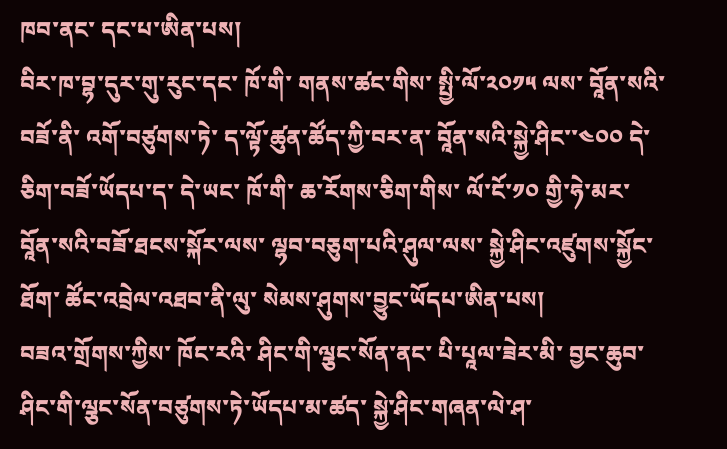ཁབ་ནང་ དང་པ་ཨིན་པས།
བིར་ཁ་བྷ་དུར་གུ་རུང་དང་ ཁོ་གི་ གནས་ཚང་གིས་ སྤྱི་ལོ་༢༠༡༥ ལས་ བཱོན་སའི་བཟོ་ནི་ འགོ་བཙུགས་ཏེ་ ད་ལྟོ་ཚུན་ཚོད་ཀྱི་བར་ན་ བཱོན་སའི་སྐྱེ་ཤིང་་༤༠༠ དེ་ཅིག་བཟོ་ཡོདཔ་ད་ དེ་ཡང་ ཁོ་གི་ ཆ་རོགས་ཅིག་གིས་ ལོ་ངོ་༡༠ གྱི་ཧེ་མར་ བཱོན་སའི་བཟོ་ཐངས་སྐོར་ལས་ ལྷབ་བཅུག་པའི་ཤུལ་ལས་ སྐྱེ་ཤིང་འཛུགས་སྐྱོང་ཐོག་ ཚོང་འབྲེལ་འཐབ་ནི་ལུ་ སེམས་ཤུགས་བྱུང་ཡོདཔ་ཨིན་པས།
བཟའ་གྲོགས་ཀྱིས་ ཁོང་རའི་ ཤིང་གི་ལྕང་སོན་ནང་ པི་པཱལ་ཟེར་མི་ བྱང་ཆུབ་ཤིང་གི་ལྕང་སོན་བཙུགས་ཏེ་ཡོདཔ་མ་ཚད་ སྐྱེ་ཤིང་གཞན་ལེ་ཤ་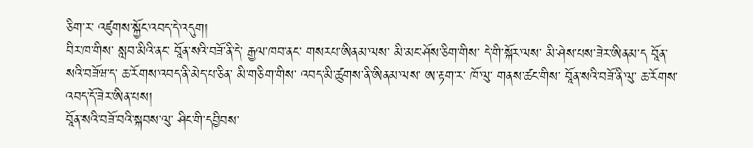ཅིག་ར་ འཛུགས་སྐྱོང་འབད་དེ་འདུག།
བིར་ཁ་གིས་ སླབ་མིའི་ནང་ བཱོན་སའི་བཟོ་ནི་དེ་ རྒྱལ་ཁབ་ནང་ གསརཔ་ཨིནམ་ལས་ མི་མང་ཤོས་ཅིག་གིས་ དེ་གི་སྐོར་ལས་ མི་ཤེས་པས་ཟེར་ཨིནམ་ད བཱོན་སའི་བཟོཝ་ད་ ཆ་རོགས་འབད་ནི་མེད་པ་ཅིན་ མི་གཅིག་གིས་ འབད་མི་ཚུགས་ནི་ཨིནམ་ལས་ ཨ་རྟག་ར་ ཁོ་ལུ་ གནས་ཚང་གིས་ བཱོན་སའི་བཟོ་ནི་ལུ་ ཆ་རོགས་འབད་དོ་ཟེར་ཨིན་པས།
བཱོན་སའི་བཟོ་བའི་སྐབས་ལུ་ ཤིང་གི་དབྱིབས་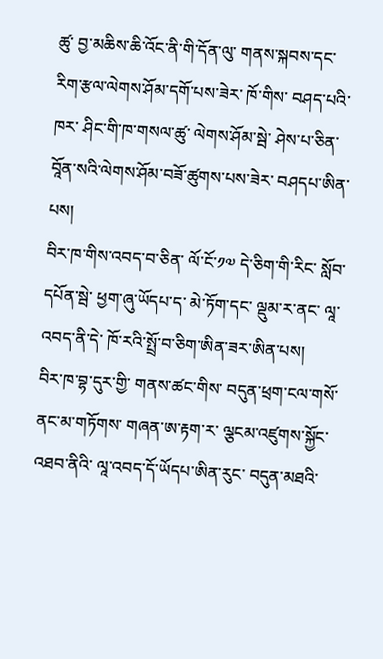ཚུ་ བྱ་མཆིས་ཆི་འོང་ནི་གི་དོན་ལུ་ གནས་སྐབས་དང་ རིག་རྩལ་ལེགས་ཤོམ་དགོ་པས་ཟེར་ ཁོ་གིས་ བཤད་པའི་ཁར་ ཤིང་གི་ཁ་གསལ་ཚུ་ ལེགས་ཤོམ་སྦེ་ ཤེས་པ་ཅིན་ བཱོན་སའི་ལེགས་ཤོམ་བཟོ་ཚུགས་པས་ཟེར་ བཤདཔ་ཨིན་པས།
བིར་ཁ་གིས་འབད་བ་ཅིན་ ལོ་ངོ་༡༧ དེ་ཅིག་གི་རིང་ སློབ་དཔོན་སྦེ་ ཕྱག་ཞུ་ཡོདཔ་ད་ མེ་ཏོག་དང་ ལྡུམ་ར་ནང་ ལཱ་འབད་ནི་དེ་ ཁོ་རའི་སྤྲོ་བ་ཅིག་ཨིན་ཟར་ཨིན་པས།
བིར་ཁ་བྷ་དུར་གྱི་ གནས་ཚང་གིས་ བདུན་ཕྲག་ངལ་གསོ་ནང་མ་གཏོགས་ གཞན་ཨ་རྟག་ར་ ལྕངམ་འཛུགས་སྐྱོང་འཐབ་ནིའི་ ལཱ་འབད་དོ་ཡོདཔ་ཨིན་རུང་ བདུན་མཐའི་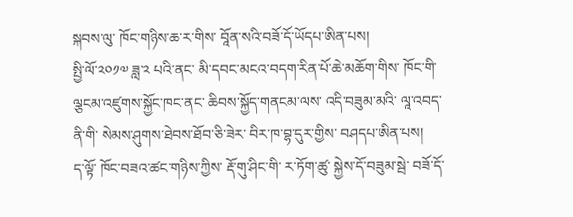སྐབས་ལུ་ ཁོང་གཉིས་ཆ་ར་གིས་ བཱོན་སའི་བཟོ་དོ་ཡོདཔ་ཨིན་པས།
སྤྱི་ལོ་༢༠༡༧ ཟླ་༢ པའི་ནང་ མི་དབང་མངའ་བདག་རིན་པོ་ཆེ་མཆོག་གིས་ ཁོང་གི་ལྕངམ་འཛུགས་སྐྱོང་ཁང་ནང་ ཆིབས་སྐྱོད་གནངམ་ལས་ འདི་བཟུམ་མའི་ ལཱ་འབད་ནི་གི་ སེམས་ཤུགས་ཐེབས་ཐོབ་ཅི་ཟེར་ བིར་ཁ་བྷ་དུར་གྱིས་ བཤདཔ་ཨིན་པས།
ད་ལྟོ་ ཁོང་བཟའ་ཚང་གཉིས་ཀྱིས་ རྡོ་གུ་ཤིང་གི་ ར་ཏོག་ཚུ་ སྐྱེས་དོ་བཟུམ་སྦེ་ བཟོ་དོ་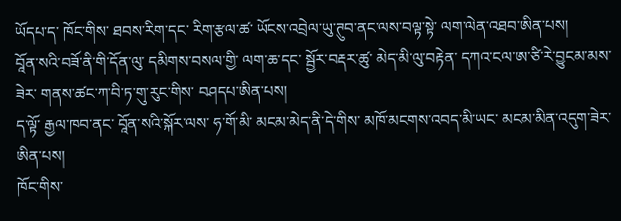ཡོདཔ་ད་ ཁོང་གིས་ ཐབས་རིག་དང་ རིག་རྩལ་ཚ་ ཡོངས་འབྲེལ་ཡུ་ཊུབ་ནང་ལས་བལྟ་སྟེ་ ལག་ལེན་འཐབ་ཨིན་པས།
བཱོན་སའི་བཟོ་ནི་གི་དོན་ལུ་ དམིགས་བསལ་གྱི་ ལག་ཆ་དང་ སྦྱོར་བརྡར་ཚུ་ མེད་མི་ལུ་བརྟེན་ དཀའ་ངལ་ཨ་ཙི་རེ་བྱུངམ་མས་ཟེར་ གནས་ཚང་ཀ་བི་ཏ་གུ་རུང་གིས་ བཤདཔ་ཨིན་པས།
ད་ལྟོ་ རྒྱལ་ཁབ་ནང་ བཱོན་སའི་སྐོར་ལས་ ཧ་གོ་མི་ མངམ་མེད་ནི་དེ་གིས་ མཁོ་མངགས་འབད་མི་ཡང་ མངམ་མིན་འདུག་ཟེར་ཨིན་པས།
ཁོང་གིས་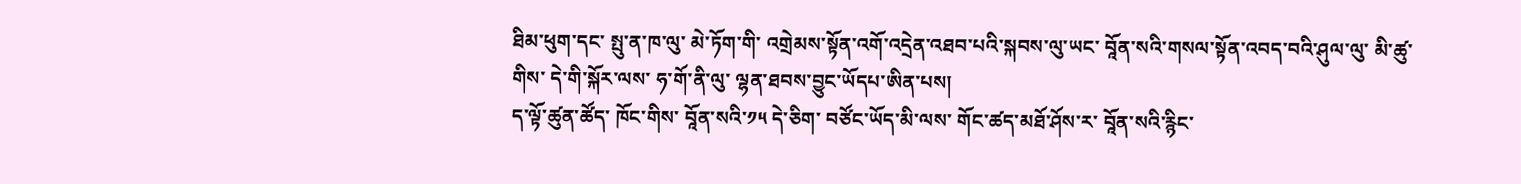ཐིམ་ཕུག་དང་ སྤུ་ན་ཁ་ལུ་ མེ་ཏོག་གི་ འགྲེམས་སྟོན་འགོ་འདྲེན་འཐབ་པའི་སྐབས་ལུ་ཡང་ བཱོན་སའི་གསལ་སྟོན་འབད་བའི་ཤུལ་ལུ་ མི་ཚུ་གིས་ དེ་གི་སྐོར་ལས་ ཧ་གོ་ནི་ལུ་ ལྷན་ཐབས་བྱུང་ཡོདཔ་ཨིན་པས།
ད་ལྟོ་ཚུན་ཚོད་ ཁོང་གིས་ བཱོན་སའི་༡༥ དེ་ཅིག་ བཙོང་ཡོད་མི་ལས་ གོང་ཚད་མཐོ་ཤོས་ར་ བཱོན་སའི་རྙིང་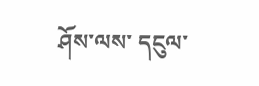ཤོས་ལས་ དངུལ་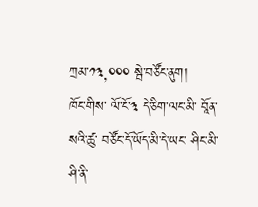ཀྲམ་༡༣,༠༠༠ སྦེ་བཙོང་ནུག།
ཁོང་གིས་ ལོ་ངོ་༣ དེ་ཅིག་ལང་མི་ བཱོན་སའི་ཚུ་ བཙོང་དོ་ཡོད་མི་དེ་ཡང་ ཤིང་མི་ཤི་ནི་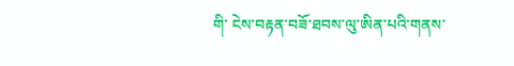གི་ ངེས་བརྟན་བཟོ་ཐབས་ལུ་ཨིན་པའི་གནས་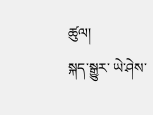ཚུལ།
སྐད་སྒྱུར་ ཡེ་ཤེས་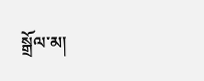སྒྲོལ་མ།